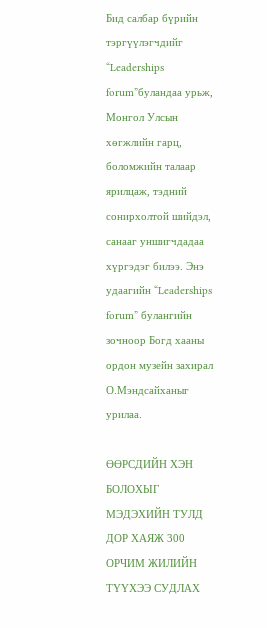Бид салбар бүрийн тэргүүлэгчдийг “Leaderships forum”буландаа урьж, Монгол Улсын хөгжлийн гарц, боломжийн талаар ярилцаж, тэдний сонирхолтой шийдэл, санааг уншигчдадаа хүргэдэг билээ. Энэ удаагийн “Leaderships forum” булангийн зочноор Богд хааны ордон музейн захирал О.Мэндсайханыг урилаа.

ӨӨРСДИЙН ХЭН БОЛОХЫГ МЭДЭХИЙН ТУЛД ДОР ХАЯЖ 300 ОРЧИМ ЖИЛИЙН ТҮҮХЭЭ СУДЛАХ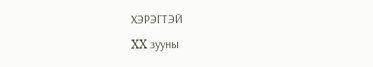ХЭРЭГТЭЙ
XX зууны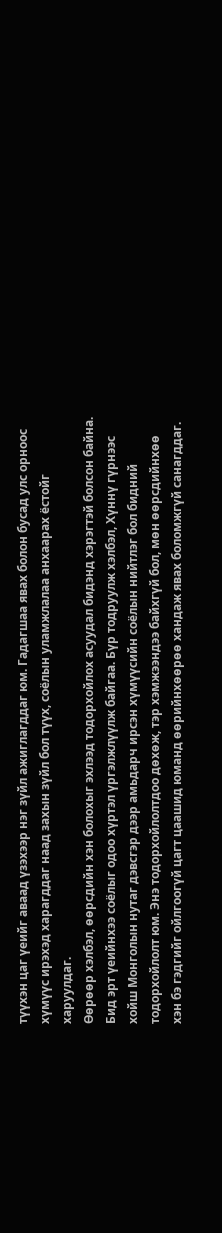түүхэн цаг үеийг аваад үзэхээр нэг зүйл ажиглагддаг юм. Гадагшаа явах болон бусад улс орноос хүмүүс ирэхэд харагддаг наад захын зүйл бол түүх, соёлын уламжлалаа анхаарах ёстойг харуулдаг.
Өөрөөр хэлбэл, өөрсдийн хэн болохыг эхлээд тодорхойлох асуудал бидэнд хэрэгтэй болсон байна. Бид эрт үеийнхээ соёлыг одоо хүртэл үргэлжлүүлж байгаа. Бүр тодруулж хэлбэл, Хүннү гүрнээс хойш Монголын нутаг дэвсгэр дээр амьдарч ирсэн хүмүүсийн соёлын нийтлэг бол бидний тодорхойлолт юм. Энэ тодорхойлолтдоо дөхөж, тэр хэмжээндээ байхгүй бол, мөн өөрсдийнхөө хэн бэ гэдгийг ойлгоогүй цагт цаашид юманд өөрийнхөөрөө хандаж явах боломжгүй санагддаг.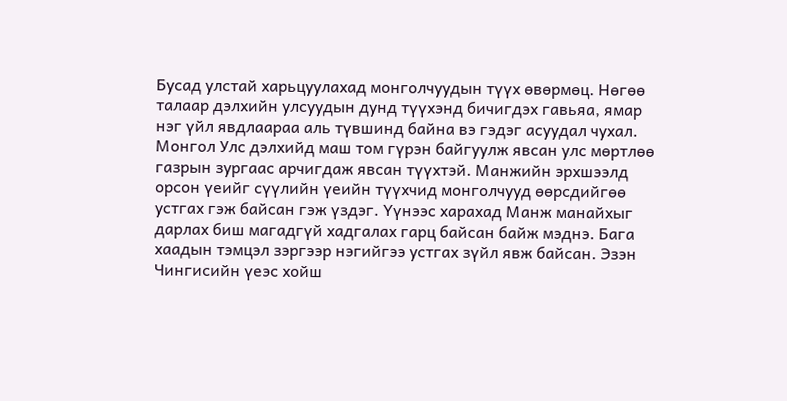Бусад улстай харьцуулахад монголчуудын түүх өвөрмөц. Нөгөө талаар дэлхийн улсуудын дунд түүхэнд бичигдэх гавьяа, ямар нэг үйл явдлаараа аль түвшинд байна вэ гэдэг асуудал чухал. Монгол Улс дэлхийд маш том гүрэн байгуулж явсан улс мөртлөө газрын зургаас арчигдаж явсан түүхтэй. Манжийн эрхшээлд орсон үеийг сүүлийн үеийн түүхчид монголчууд өөрсдийгөө устгах гэж байсан гэж үздэг. Үүнээс харахад Манж манайхыг дарлах биш магадгүй хадгалах гарц байсан байж мэднэ. Бага хаадын тэмцэл зэргээр нэгийгээ устгах зүйл явж байсан. Эзэн Чингисийн үеэс хойш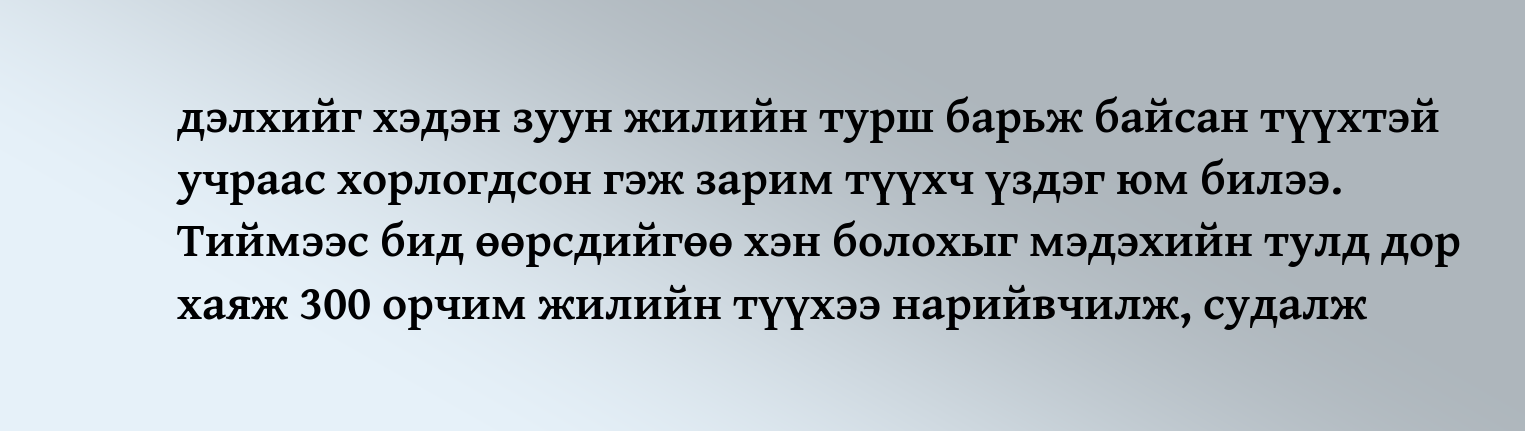дэлхийг хэдэн зуун жилийн турш барьж байсан түүхтэй учраас хорлогдсон гэж зарим түүхч үздэг юм билээ. Тиймээс бид өөрсдийгөө хэн болохыг мэдэхийн тулд дор хаяж 300 орчим жилийн түүхээ нарийвчилж, судалж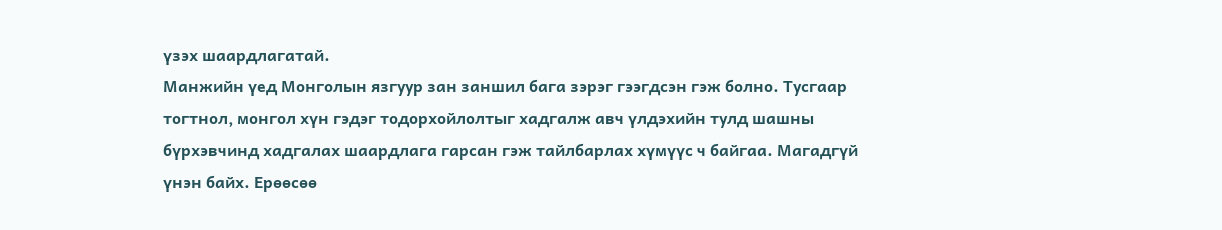үзэх шаардлагатай.
Манжийн үед Монголын язгуур зан заншил бага зэрэг гээгдсэн гэж болно. Тусгаар тогтнол, монгол хүн гэдэг тодорхойлолтыг хадгалж авч үлдэхийн тулд шашны бүрхэвчинд хадгалах шаардлага гарсан гэж тайлбарлах хүмүүс ч байгаа. Магадгүй үнэн байх. Ерөөсөө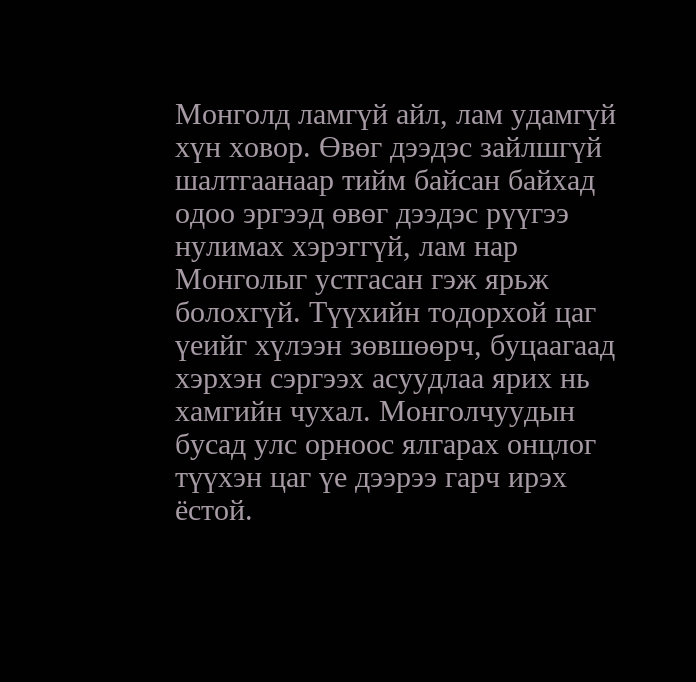Монголд ламгүй айл, лам удамгүй хүн ховор. Өвөг дээдэс зайлшгүй шалтгаанаар тийм байсан байхад одоо эргээд өвөг дээдэс рүүгээ нулимах хэрэггүй, лам нар Монголыг устгасан гэж ярьж болохгүй. Түүхийн тодорхой цаг үеийг хүлээн зөвшөөрч, буцаагаад хэрхэн сэргээх асуудлаа ярих нь хамгийн чухал. Монголчуудын бусад улс орноос ялгарах онцлог түүхэн цаг үе дээрээ гарч ирэх ёстой.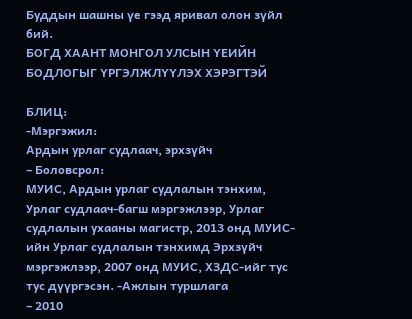Буддын шашны үе гээд яривал олон зүйл бий.
БОГД ХААНТ МОНГОЛ УЛСЫН ҮЕИЙН БОДЛОГЫГ ҮРГЭЛЖЛҮҮЛЭХ ХЭРЭГТЭЙ

БЛИЦ:
-Мэргэжил:
Ардын урлаг судлаач, эрхзүйч
– Боловсрол:
МУИС, Ардын урлаг судлалын тэнхим,
Урлаг судлаач-багш мэргэжлээр, Урлаг судлалын ухааны магистр, 2013 онд МУИС-ийн Урлаг судлалын тэнхимд Эрхзүйч мэргэжлээр, 2007 онд МУИС, ХЗДС-ийг тус тус дүүргэсэн. -Ажлын туршлага
– 2010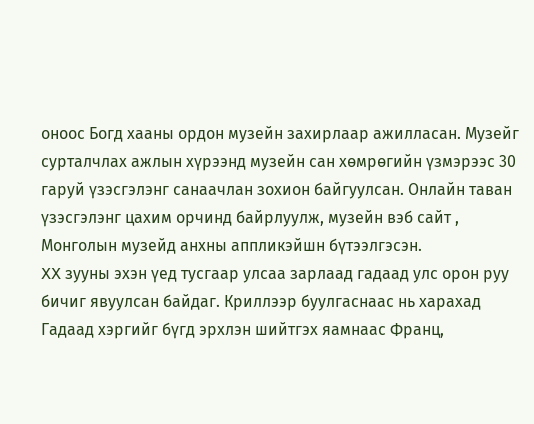оноос Богд хааны ордон музейн захирлаар ажилласан. Музейг сурталчлах ажлын хүрээнд музейн сан хөмрөгийн үзмэрээс 30 гаруй үзэсгэлэнг санаачлан зохион байгуулсан. Онлайн таван үзэсгэлэнг цахим орчинд байрлуулж, музейн вэб сайт , Монголын музейд анхны аппликэйшн бүтээлгэсэн.
XX зууны эхэн үед тусгаар улсаа зарлаад гадаад улс орон руу бичиг явуулсан байдаг. Криллээр буулгаснаас нь харахад Гадаад хэргийг бүгд эрхлэн шийтгэх яамнаас Франц,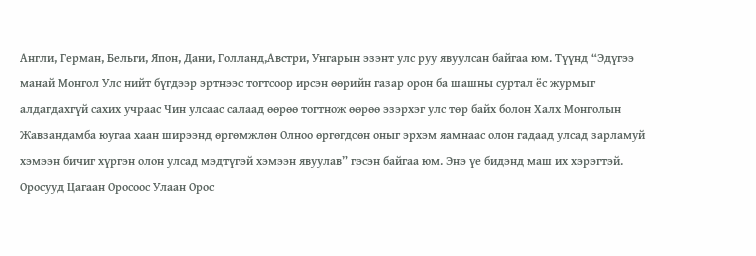Англи, Герман, Бельги, Япон, Дани, Голланд,Австри, Унгарын эзэнт улс руу явуулсан байгаа юм. Түүнд “Эдүгээ манай Монгол Улс нийт бүгдээр эртнээс тогтсоор ирсэн өөрийн газар орон ба шашны суртал ёс журмыг алдагдахгүй сахих учраас Чин улсаас салаад өөрөө тогтнож өөрөө эзэрхэг улс төр байх болон Халх Монголын Жавзандамба юугаа хаан ширээнд өргөмжлөн Олноо өргөгдсөн оныг эрхэм яамнаас олон гадаад улсад зарламуй хэмээн бичиг хүргэн олон улсад мэдтүгэй хэмээн явуулав” гэсэн байгаа юм. Энэ үе бидэнд маш их хэрэгтэй.
Оросууд Цагаан Оросоос Улаан Орос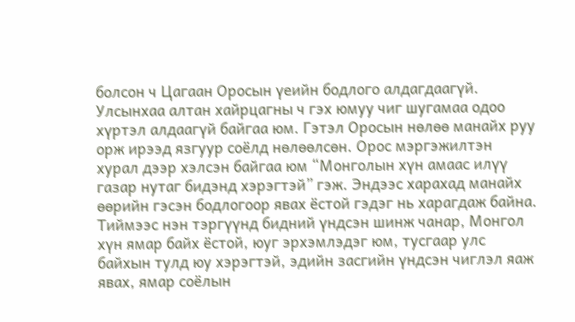болсон ч Цагаан Оросын үеийн бодлого алдагдаагүй. Улсынхаа алтан хайрцагны ч гэх юмуу чиг шугамаа одоо хүртэл алдаагүй байгаа юм. Гэтэл Оросын нөлөө манайх руу орж ирээд язгуур соёлд нөлөөлсөн. Орос мэргэжилтэн хурал дээр хэлсэн байгаа юм “Монголын хүн амаас илүү газар нутаг бидэнд хэрэгтэй” гэж. Эндээс харахад манайх өөрийн гэсэн бодлогоор явах ёстой гэдэг нь харагдаж байна. Тиймээс нэн тэргүүнд бидний үндсэн шинж чанар, Монгол хүн ямар байх ёстой, юуг эрхэмлэдэг юм, тусгаар улс байхын тулд юу хэрэгтэй, эдийн засгийн үндсэн чиглэл яаж явах, ямар соёлын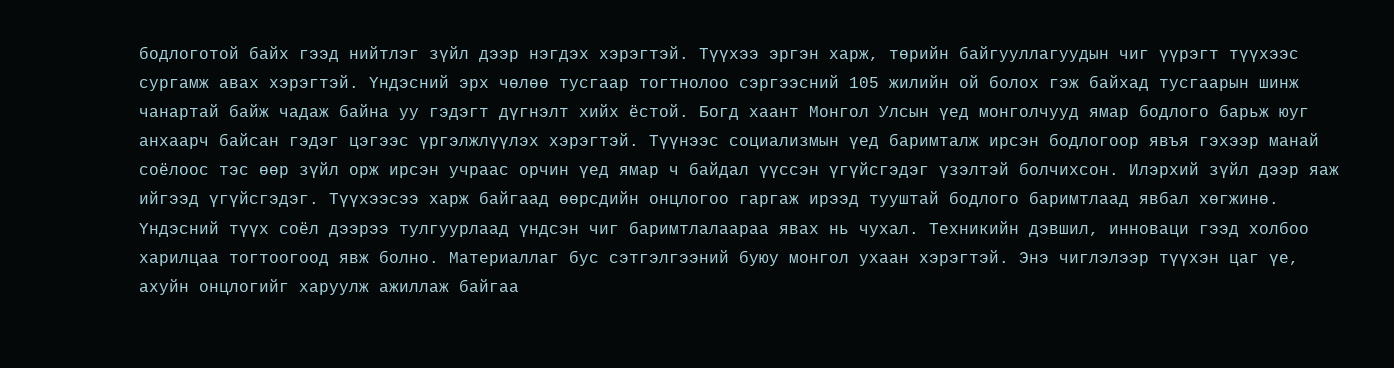бодлоготой байх гээд нийтлэг зүйл дээр нэгдэх хэрэгтэй. Түүхээ эргэн харж, төрийн байгууллагуудын чиг үүрэгт түүхээс сургамж авах хэрэгтэй. Үндэсний эрх чөлөө тусгаар тогтнолоо сэргээсний 105 жилийн ой болох гэж байхад тусгаарын шинж чанартай байж чадаж байна уу гэдэгт дүгнэлт хийх ёстой. Богд хаант Монгол Улсын үед монголчууд ямар бодлого барьж юуг анхаарч байсан гэдэг цэгээс үргэлжлүүлэх хэрэгтэй. Түүнээс социализмын үед баримталж ирсэн бодлогоор явъя гэхээр манай соёлоос тэс өөр зүйл орж ирсэн учраас орчин үед ямар ч байдал үүссэн үгүйсгэдэг үзэлтэй болчихсон. Илэрхий зүйл дээр яаж ийгээд үгүйсгэдэг. Түүхээсээ харж байгаад өөрсдийн онцлогоо гаргаж ирээд тууштай бодлого баримтлаад явбал хөгжинө. Үндэсний түүх соёл дээрээ тулгуурлаад үндсэн чиг баримтлалаараа явах нь чухал. Техникийн дэвшил, инноваци гээд холбоо харилцаа тогтоогоод явж болно. Материаллаг бус сэтгэлгээний буюу монгол ухаан хэрэгтэй. Энэ чиглэлээр түүхэн цаг үе, ахуйн онцлогийг харуулж ажиллаж байгаа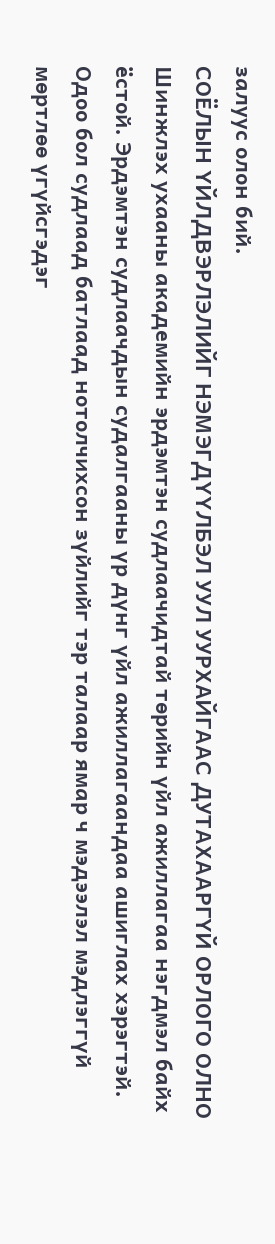залуус олон бий.
СОЁЛЫН ҮЙЛДВЭРЛЭЛИЙГ НЭМЭГДҮҮЛБЭЛ УУЛ УУРХАЙГААС ДУТАХААРГҮЙ ОРЛОГО ОЛНО
Шинжлэх ухааны академийн эрдэмтэн судлаачидтай төрийн үйл ажиллагаа нэгдмэл байх ёстой. Эрдэмтэн судлаачдын судалгааны үр дүнг үйл ажиллагаандаа ашиглах хэрэгтэй. Одоо бол судлаад батлаад нотолчихсон зүйлийг тэр талаар ямар ч мэдээлэл мэдлэггүй мөртлөө үгүйсгэдэг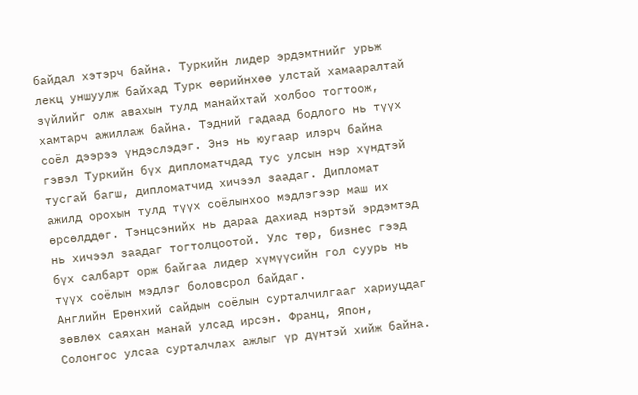байдал хэтэрч байна. Туркийн лидер эрдэмтнийг урьж лекц уншуулж байхад Турк өөрийнхөө улстай хамааралтай зүйлийг олж авахын тулд манайхтай холбоо тогтоож, хамтарч ажиллаж байна. Тэдний гадаад бодлого нь түүх соёл дээрээ үндэслэдэг. Энэ нь юугаар илэрч байна гэвэл Туркийн бүх дипломатчдад тус улсын нэр хүндтэй тусгай багш, дипломатчид хичээл заадаг. Дипломат ажилд орохын тулд түүх соёлынхоо мэдлэгээр маш их өрсөлддөг. Тэнцсэнийх нь дараа дахиад нэртэй эрдэмтэд нь хичээл заадаг тогтолцоотой. Улс төр, бизнес гээд бүх салбарт орж байгаа лидер хүмүүсийн гол суурь нь түүх соёлын мэдлэг боловсрол байдаг.
Английн Ерөнхий сайдын соёлын сурталчилгааг хариуцдаг зөвлөх саяхан манай улсад ирсэн. Франц, Япон, Солонгос улсаа сурталчлах ажлыг үр дүнтэй хийж байна.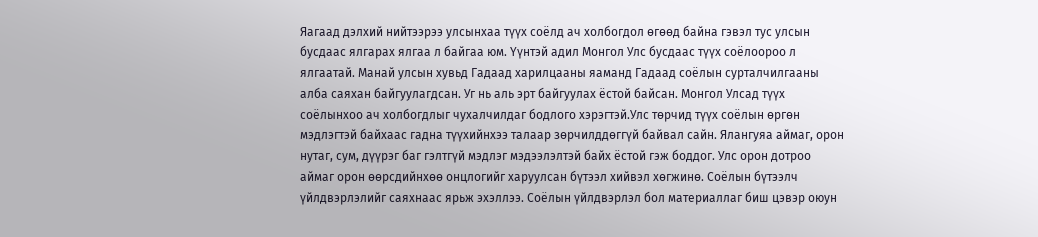Яагаад дэлхий нийтээрээ улсынхаа түүх соёлд ач холбогдол өгөөд байна гэвэл тус улсын бусдаас ялгарах ялгаа л байгаа юм. Үүнтэй адил Монгол Улс бусдаас түүх соёлоороо л ялгаатай. Манай улсын хувьд Гадаад харилцааны яаманд Гадаад соёлын сурталчилгааны алба саяхан байгуулагдсан. Уг нь аль эрт байгуулах ёстой байсан. Монгол Улсад түүх соёлынхоо ач холбогдлыг чухалчилдаг бодлого хэрэгтэй.Улс төрчид түүх соёлын өргөн мэдлэгтэй байхаас гадна түүхийнхээ талаар зөрчилддөггүй байвал сайн. Ялангуяа аймаг, орон нутаг, сум, дүүрэг баг гэлтгүй мэдлэг мэдээлэлтэй байх ёстой гэж боддог. Улс орон дотроо аймаг орон өөрсдийнхөө онцлогийг харуулсан бүтээл хийвэл хөгжинө. Соёлын бүтээлч үйлдвэрлэлийг саяхнаас ярьж эхэллээ. Соёлын үйлдвэрлэл бол материаллаг биш цэвэр оюун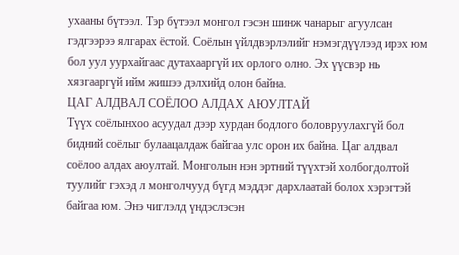ухааны бүтээл. Тэр бүтээл монгол гэсэн шинж чанарыг агуулсан гэдгээрээ ялгарах ёстой. Соёлын үйлдвэрлэлийг нэмэгдүүлээд ирэх юм бол уул уурхайгаас дутахааргүй их орлого олно. Эх үүсвэр нь хязгааргүй ийм жишээ дэлхийд олон байна.
ЦАГ АЛДВАЛ СОЁЛОО АЛДАХ АЮУЛТАЙ
Түүх соёлынхоо асуудал дээр хурдан бодлого боловруулахгүй бол бидний соёлыг булаацалдаж байгаа улс орон их байна. Цаг алдвал соёлоо алдах аюултай. Монголын нэн эртний түүхтэй холбогдолтой туулийг гэхэд л монголчууд бүгд мэддэг дархлаатай болох хэрэгтэй байгаа юм. Энэ чиглэлд үндэслэсэн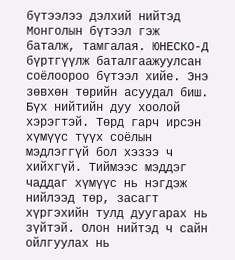бүтээлээ дэлхий нийтэд Монголын бүтээл гэж баталж, тамгалая. ЮНЕСКО-Д бүртгүүлж баталгаажуулсан соёлоороо бүтээл хийе. Энэ зөвхөн төрийн асуудал биш. Бүх нийтийн дуу хоолой хэрэгтэй. Төрд гарч ирсэн хүмүүс түүх соёлын мэдлэггүй бол хэзээ ч хийхгүй. Тиймээс мэддэг чаддаг хүмүүс нь нэгдэж нийлээд төр, засагт хүргэхийн тулд дуугарах нь зүйтэй. Олон нийтэд ч сайн ойлгуулах нь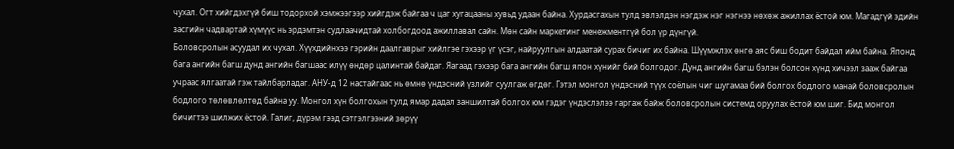чухал. Огт хийгдэхгүй биш тодорхой хэмжээгээр хийгдэж байгаа ч цаг хугацааны хувьд удаан байна. Хурдасгахын тулд эвлэлдэн нэгдэж нэг нэгнээ нөхөж ажиллах ёстой юм. Магадгүй эдийн засгийн чадвартай хүмүүс нь эрдэмтэн судлаачидтай холбогдоод ажиллавал сайн. Мөн сайн маркетинг менежментгүй бол үр дүнгүй.
Боловсролын асуудал их чухал. Хүүхдийнхээ гэрийн даалгаврыг хийлгэе гэхээр үг үсэг, найруулгын алдаатай сурах бичиг их байна. Шүүмжлэх өнгө аяс биш бодит байдал ийм байна. Японд бага ангийн багш дунд ангийн багшаас илүү өндөр цалинтай байдаг. Яагаад гэхээр бага ангийн багш япон хүнийг бий болгодог. Дунд ангийн багш бэлэн болсон хүнд хичээл зааж байгаа учраас ялгаатай гэж тайлбарладаг. АНУ-д 12 настайгаас нь өмнө үндэсний үзлийг суулгаж өгдөг. Гэтэл монгол үндэсний түүх соёлын чиг шугамаа бий болгох бодлого манай боловсролын бодлого төлөвлөлтөд байна уу. Монгол хүн болгохын тулд ямар дадал заншилтай болгох юм гэдэг үндэслэлээ гаргаж байж боловсролын системд оруулах ёстой юм шиг. Бид монгол бичигтээ шилжих ёстой. Галиг, дүрэм гээд сэтгэлгээний зөрүү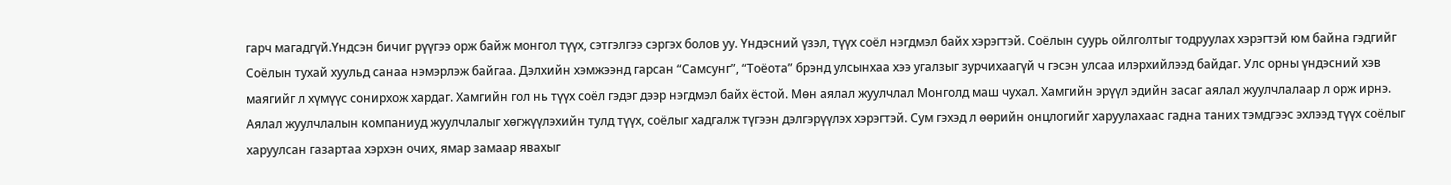гарч магадгүй.Үндсэн бичиг рүүгээ орж байж монгол түүх, сэтгэлгээ сэргэх болов уу. Үндэсний үзэл, түүх соёл нэгдмэл байх хэрэгтэй. Соёлын суурь ойлголтыг тодруулах хэрэгтэй юм байна гэдгийг Соёлын тухай хуульд санаа нэмэрлэж байгаа. Дэлхийн хэмжээнд гарсан “Самсунг”, “Тоёота” брэнд улсынхаа хээ угалзыг зурчихаагүй ч гэсэн улсаа илэрхийлээд байдаг. Улс орны үндэсний хэв маягийг л хүмүүс сонирхож хардаг. Хамгийн гол нь түүх соёл гэдэг дээр нэгдмэл байх ёстой. Мөн аялал жуулчлал Монголд маш чухал. Хамгийн эрүүл эдийн засаг аялал жуулчлалаар л орж ирнэ. Аялал жуулчлалын компаниуд жуулчлалыг хөгжүүлэхийн тулд түүх, соёлыг хадгалж түгээн дэлгэрүүлэх хэрэгтэй. Сум гэхэд л өөрийн онцлогийг харуулахаас гадна таних тэмдгээс эхлээд түүх соёлыг харуулсан газартаа хэрхэн очих, ямар замаар явахыг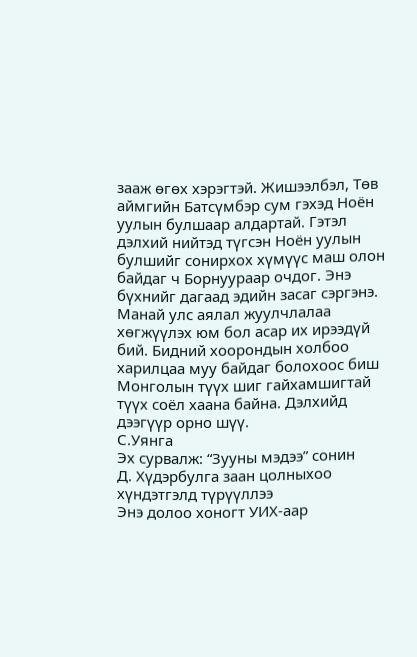зааж өгөх хэрэгтэй. Жишээлбэл, Төв аймгийн Батсүмбэр сум гэхэд Ноён уулын булшаар алдартай. Гэтэл дэлхий нийтэд түгсэн Ноён уулын булшийг сонирхох хүмүүс маш олон байдаг ч Борнуураар очдог. Энэ бүхнийг дагаад эдийн засаг сэргэнэ. Манай улс аялал жуулчлалаа хөгжүүлэх юм бол асар их ирээдүй бий. Бидний хоорондын холбоо харилцаа муу байдаг болохоос биш Монголын түүх шиг гайхамшигтай түүх соёл хаана байна. Дэлхийд дээгүүр орно шүү.
С.Уянга
Эх сурвалж: “Зууны мэдээ” сонин
Д. Хүдэрбулга заан цолныхоо хүндэтгэлд түрүүллээ
Энэ долоо хоногт УИХ-аар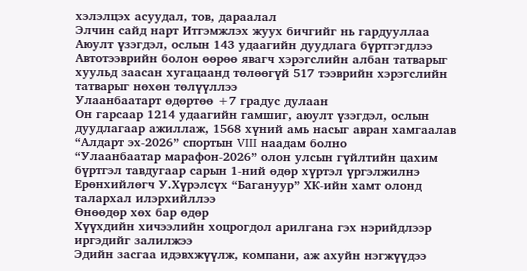хэлэлцэх асуудал, тов, дараалал
Элчин сайд нарт Итгэмжлэх жуух бичгийг нь гардууллаа
Аюулт үзэгдэл, ослын 143 удаагийн дуудлага бүртгэгдлээ
Автотээврийн болон өөрөө явагч хэрэгслийн албан татварыг хуульд заасан хугацаанд төлөөгүй 517 тээврийн хэрэгслийн татварыг нөхөн төлүүллээ
Улаанбаатарт өдөртөө +7 градус дулаан
Он гарсаар 1214 удаагийн гамшиг, аюулт үзэгдэл, ослын дуудлагаар ажиллаж, 1568 хүний амь насыг авран хамгаалав
“Алдарт эх-2026” спортын VIII наадам болно
“Улаанбаатар марафон-2026” олон улсын гүйлтийн цахим бүртгэл тавдугаар сарын 1-ний өдөр хүртэл үргэлжилнэ
Ерөнхийлөгч У.Хүрэлсүх “Багануур” ХК-ийн хамт олонд талархал илэрхийллээ
Өнөөдөр хөх бар өдөр
Хүүхдийн хичээлийн хоцрогдол арилгана гэх нэрийдлээр иргэдийг залилжээ
Эдийн засгаа идэвхжүүлж, компани, аж ахуйн нэгжүүдээ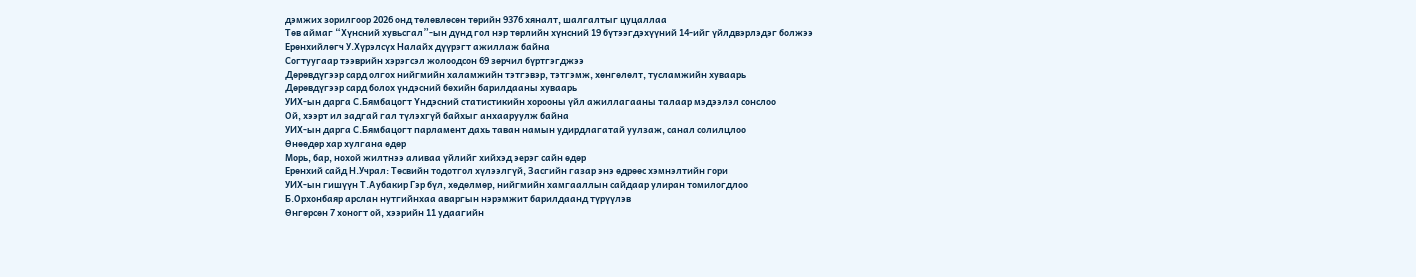дэмжих зорилгоор 2026 онд төлөвлөсөн төрийн 9376 хяналт, шалгалтыг цуцаллаа
Төв аймаг “Хүнсний хувьсгал”-ын дүнд гол нэр төрлийн хүнсний 19 бүтээгдэхүүний 14-ийг үйлдвэрлэдэг болжээ
Ерөнхийлөгч У.Хүрэлсүх Налайх дүүрэгт ажиллаж байна
Согтуугаар тээврийн хэрэгсэл жолоодсон 69 зөрчил бүртгэгджээ
Дөрөвдүгээр сард олгох нийгмийн халамжийн тэтгэвэр, тэтгэмж, хөнгөлөлт, тусламжийн хуваарь
Дөрөвдүгээр сард болох үндэсний бөхийн барилдааны хуваарь
УИХ-ын дарга С.Бямбацогт Үндэсний статистикийн хорооны үйл ажиллагааны талаар мэдээлэл сонслоо
Ой, хээрт ил задгай гал түлэхгүй байхыг анхааруулж байна
УИХ-ын дарга С.Бямбацогт парламент дахь таван намын удирдлагатай уулзаж, санал солилцлоо
Өнөөдөр хар хулгана өдөр
Морь, бар, нохой жилтнээ аливаа үйлийг хийхэд эерэг сайн өдөр
Ерөнхий сайд Н.Учрал: Төсвийн тодотгол хүлээлгүй, Засгийн газар энэ өдрөөс хэмнэлтийн гори
УИХ-ын гишүүн Т.Аубакир Гэр бүл, хөдөлмөр, нийгмийн хамгааллын сайдаар улиран томилогдлоо
Б.Орхонбаяр арслан нутгийнхаа аваргын нэрэмжит барилдаанд түрүүлэв
Өнгөрсөн 7 хоногт ой, хээрийн 11 удаагийн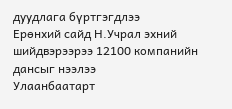дуудлага бүртгэгдлээ
Ерөнхий сайд Н.Учрал эхний шийдвэрээрээ 12100 компанийн дансыг нээлээ
Улаанбаатарт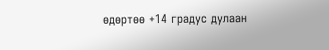өдөртөө +14 градус дулаан